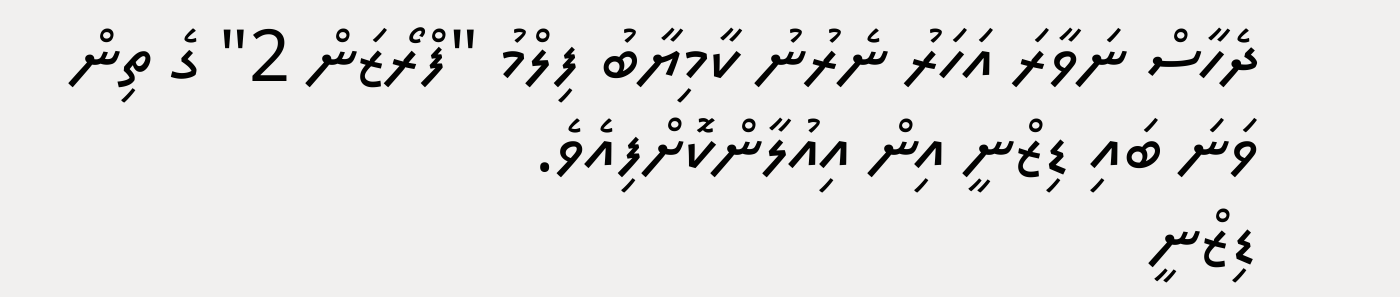ދެހާސް ނަވާރަ އަހަރު ނެރުނު ކާމިޔާބު ފިލްމު "ފްރޯޒަން 2" ގެ ތިން ވަނަ ބައި ޑިޒްނީ އިން އިއުލާންކޮށްފިއެވެ.
ޑިޒްނީ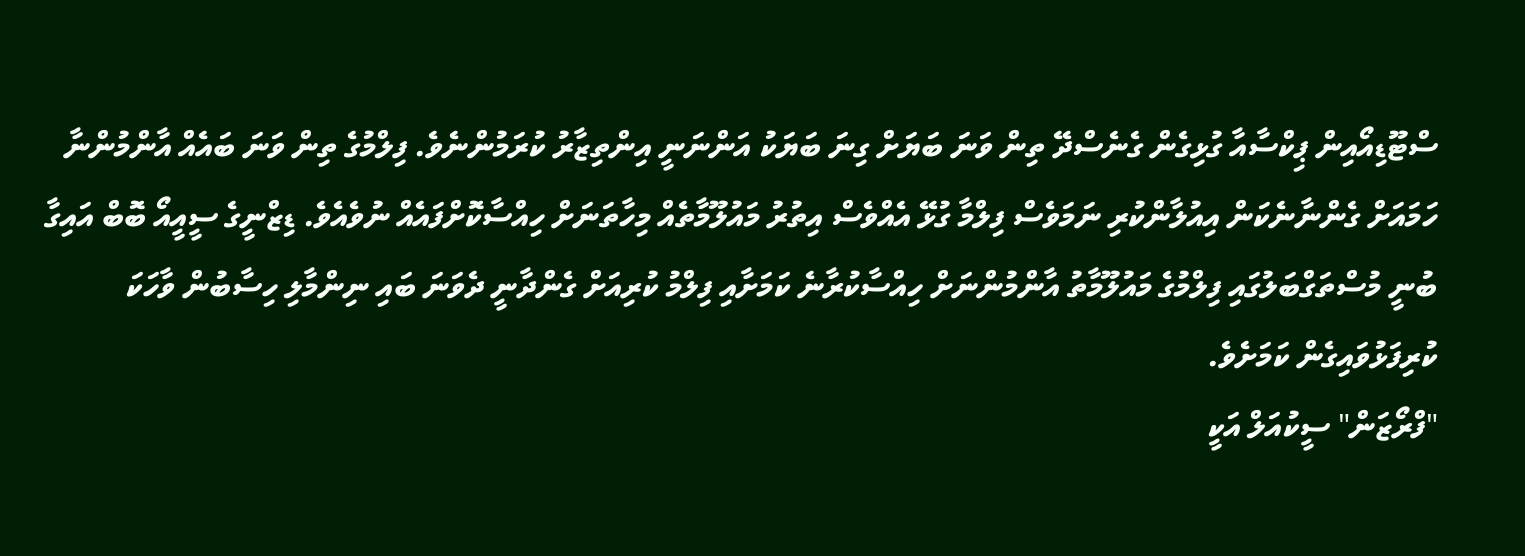ސްޓޫޑިއޯއިން ޕިކްސާއާ ގުޅިގެން ގެނެސްދޭ ތިން ވަނަ ބަޔަށް ގިނަ ބަޔަކު އަންނަނީ އިންތިޒާރު ކުރަމުންނެވެ. ފިލްމުގެ ތިން ވަނަ ބައެއް އާންމުންނާ ހަމައަށް ގެންނާނެކަން އިއުލާންކުރި ނަމަވެސް ފިލްމާ ގުޅޭ އެއްވެސް އިތުރު މައުލޫމާތެއް މިހާތަނަށް ހިއްސާކޮށްފައެއް ނުވެއެވެ. ޑިޒްނީގެ ސީއީއޯ ބޮބް އައިގާ ބުނީ މުސްތަގްބަލުގައި ފިލްމުގެ މައުލޫމާތު އާންމުންނަށް ހިއްސާކުރާނެ ކަމަށާއި ފިލްމު ކުރިއަށް ގެންދާނީ ދެވަނަ ބައި ނިންމާލި ހިސާބުން ވާހަކަ ކުރިފަޅުވައިގެން ކަމަށެވެ.
"ފްރޯޒަން" ސީކުއަލް އަކީ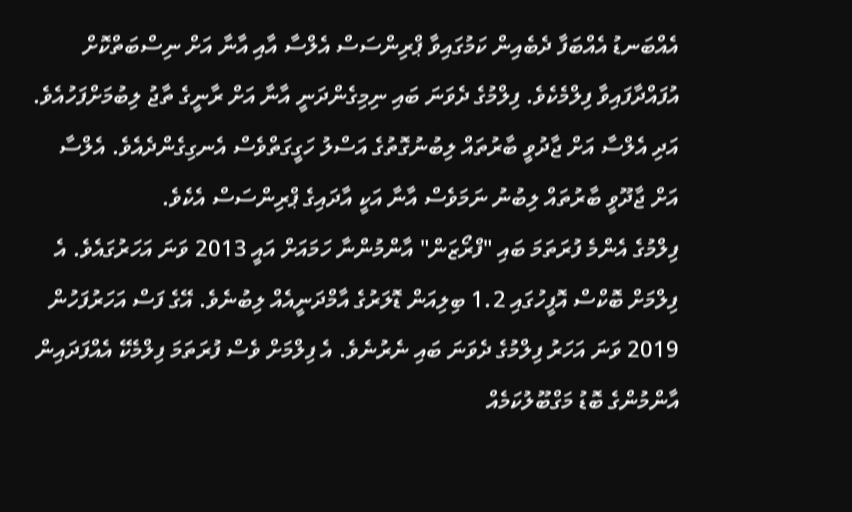އެއްބަނޑު އެއްބަފާ ދެބެއިން ކަމުގައިވާ ޕްރިންސަސް އެލްސާ އާއި އާނާ އަށް ނިސްބަތްކޮށް އުފައްދާފައިވާ ފިލްމެކެވެ. ފިލްމުގެ ދެވަނަ ބައި ނިމިގެންދަނީ އާނާ އަށް ރާނީގެ ތާޖު ލިބުމަށްފަހުއެވެ. އަދި އެލްސާ އަށް ޖާދުވީ ބާރުތައް ލިބުނުގޮތުގެ އަސްލު ހަގީގަތްވެސް އެނގިގެންދެއެވެ. އެލްސާ އަށް ޖާދޫވީ ބާރުތައް ލިބުނު ނަމަވެސް އާނާ އަކީ އާދައިގެ ޕްރިންސަސް އެކެވެ.
ފިލްމުގެ އެންމެ ފުރަތަމަ ބައި "ފްރޯޒަން" އާންމުންނާ ހަމައަށް އައީ 2013 ވަނަ އަހަރުގައެވެ. އެ ފިލްމަށް ބޮކްސް އޮފީހުގައި 1.2 ބިލިއަން ޑޮލަރުގެ އާމްދަނީއެއް ލިބުނެވެ. އޭގެ ފަސް އަހަރުފަހުން 2019 ވަނަ އަހަރު ފިލްމުގެ ދެވަނަ ބައި ނެރުނެވެ. އެ ފިލްމަށް ވެސް ފުރަތަމަ ފިލްމެކޭ އެއްފަދައިން އާންމުންގެ ބޮޑު މަގްބޫލުކަމެއް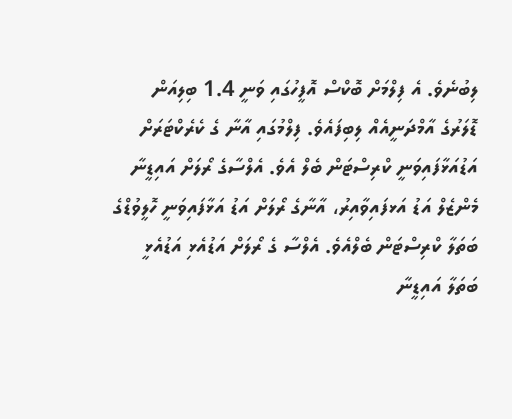ލިބުނެވެ. އެ ފިލްމަށް ބޮކްސް އޮފީހުގައި ވަނީ 1.4 ބިލިއަން ޑޮލަރުގެ އާމްދަނީއެއް ލިބިފައެވެ. ފިލްމުގައި އާނާ ގެ ކެރެކްޓަރަށް އަޑުއަޅާފައިވަނީ ކްރިސްޓަން ބެލް އެވެ. އެލްސާގެ ރޯލަށް އައިޑީނާ މެންޒެލް އަޑު އަޅފައިވާއިރު، އާނާގެ ރޯލަށް އަޑު އަޅާފައިވަނީ ހޮލީވުޑްގެ ބަތަލާ ކްރިސްޓަން ބެލްއެވެ. އެލްސާ ގެ ރޯލަށް އަޑުއެޅި އަޑުއެޅީ ބަތަލާ އައިޑީނާ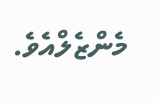މެންޒެލްއެވެ.